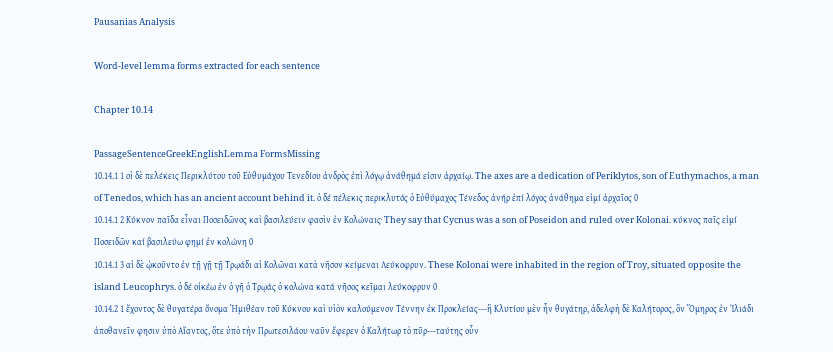Pausanias Analysis

Word-level lemma forms extracted for each sentence

Chapter 10.14

PassageSentenceGreekEnglishLemma FormsMissing
10.14.1 1 οἱ δὲ πελέκεις Περικλύτου τοῦ Εὐθυμάχου Τενεδίου ἀνδρὸς ἐπὶ λόγῳ ἀνάθημά εἰσιν ἀρχαίῳ. The axes are a dedication of Periklytos, son of Euthymachos, a man of Tenedos, which has an ancient account behind it. ὁ δέ πέλεκις περικλυτός ὁ Εὐθύμαχος Τένεδος ἀνήρ ἐπί λόγος ἀνάθημα εἰμί ἀρχαῖος 0
10.14.1 2 Κύκνον παῖδα εἶναι Ποσειδῶνος καὶ βασιλεύειν φασὶν ἐν Κολώναις· They say that Cycnus was a son of Poseidon and ruled over Kolonai. κύκνος παῖς εἰμί Ποσειδῶν καί βασιλεύω φημί ἐν κολώνη 0
10.14.1 3 αἱ δὲ ᾠκοῦντο ἐν τῇ γῇ τῇ Τρῳάδι αἱ Κολῶναι κατὰ νῆσον κείμεναι Λεύκοφρυν. These Kolonai were inhabited in the region of Troy, situated opposite the island Leucophrys. ὁ δέ οἰκέω ἐν ὁ γῆ ὁ Τρῳάς ὁ κολώνα κατά νῆσος κεῖμαι λεύκοφρυν 0
10.14.2 1 ἔχοντος δὲ θυγατέρα ὄνομα Ἡμιθέαν τοῦ Κύκνου καὶ υἱὸν καλούμενον Τέννην ἐκ Προκλείας---ἣ Κλυτίου μὲν ἦν θυγάτηρ, ἀδελφὴ δὲ Καλήτορος, ὃν Ὅμηρος ἐν Ἰλιάδι ἀποθανεῖν φησιν ὑπὸ Αἴαντος, ὅτε ὑπὸ τὴν Πρωτεσιλάου ναῦν ἔφερεν ὁ Καλήτωρ τὸ πῦρ---ταύτης οὖν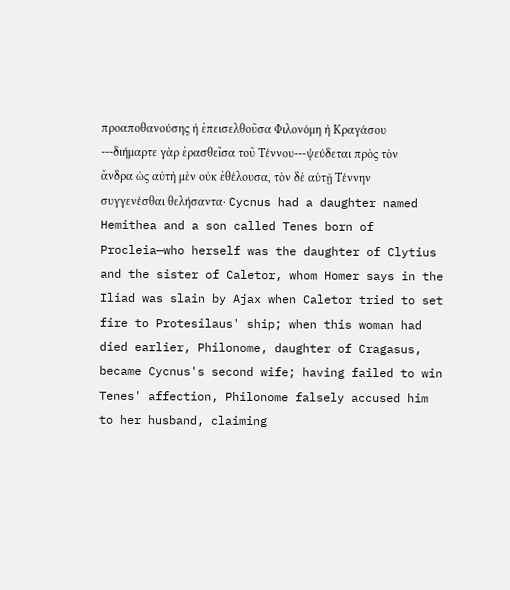προαποθανούσης ἡ ἐπεισελθοῦσα Φιλονόμη ἡ Κραγάσου ---διήμαρτε γὰρ ἐρασθεῖσα τοῦ Τέννου---ψεύδεται πρὸς τὸν ἄνδρα ὡς αὐτὴ μὲν οὐκ ἐθέλουσα, τὸν δὲ αὑτῇ Τέννην συγγενέσθαι θελήσαντα· Cycnus had a daughter named Hemithea and a son called Tenes born of Procleia—who herself was the daughter of Clytius and the sister of Caletor, whom Homer says in the Iliad was slain by Ajax when Caletor tried to set fire to Protesilaus' ship; when this woman had died earlier, Philonome, daughter of Cragasus, became Cycnus's second wife; having failed to win Tenes' affection, Philonome falsely accused him to her husband, claiming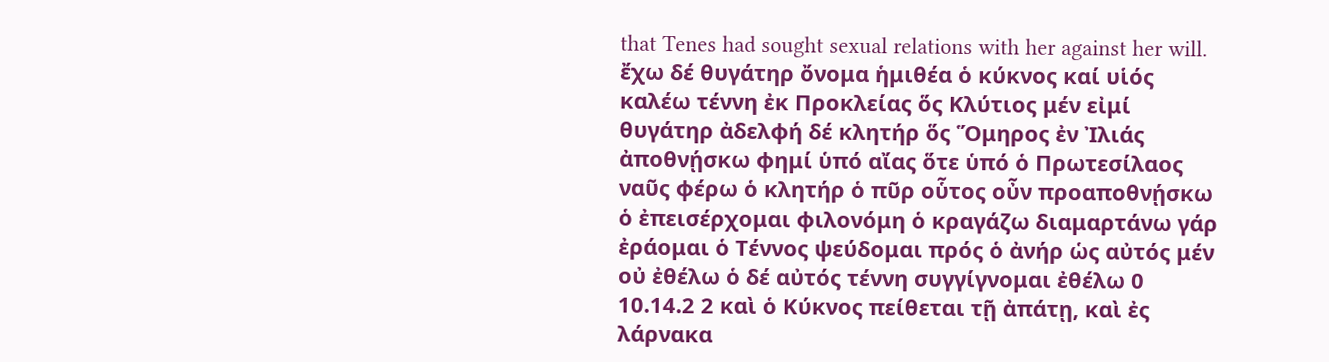that Tenes had sought sexual relations with her against her will. ἔχω δέ θυγάτηρ ὄνομα ἡμιθέα ὁ κύκνος καί υἱός καλέω τέννη ἐκ Προκλείας ὅς Κλύτιος μέν εἰμί θυγάτηρ ἀδελφή δέ κλητήρ ὅς Ὅμηρος ἐν Ἰλιάς ἀποθνῄσκω φημί ὑπό αἴας ὅτε ὑπό ὁ Πρωτεσίλαος ναῦς φέρω ὁ κλητήρ ὁ πῦρ οὗτος οὖν προαποθνῄσκω ὁ ἐπεισέρχομαι φιλονόμη ὁ κραγάζω διαμαρτάνω γάρ ἐράομαι ὁ Τέννος ψεύδομαι πρός ὁ ἀνήρ ὡς αὐτός μέν οὐ ἐθέλω ὁ δέ αὐτός τέννη συγγίγνομαι ἐθέλω 0
10.14.2 2 καὶ ὁ Κύκνος πείθεται τῇ ἀπάτῃ, καὶ ἐς λάρνακα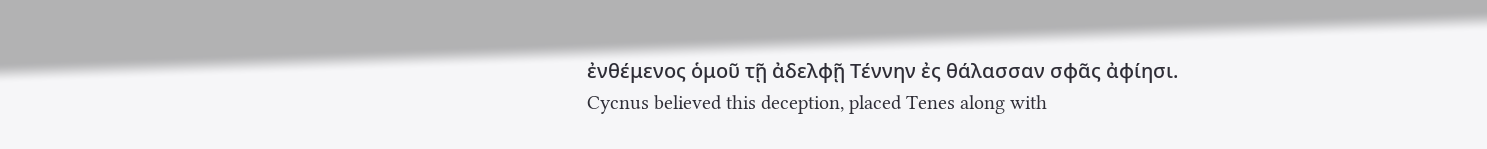ἐνθέμενος ὁμοῦ τῇ ἀδελφῇ Τέννην ἐς θάλασσαν σφᾶς ἀφίησι. Cycnus believed this deception, placed Tenes along with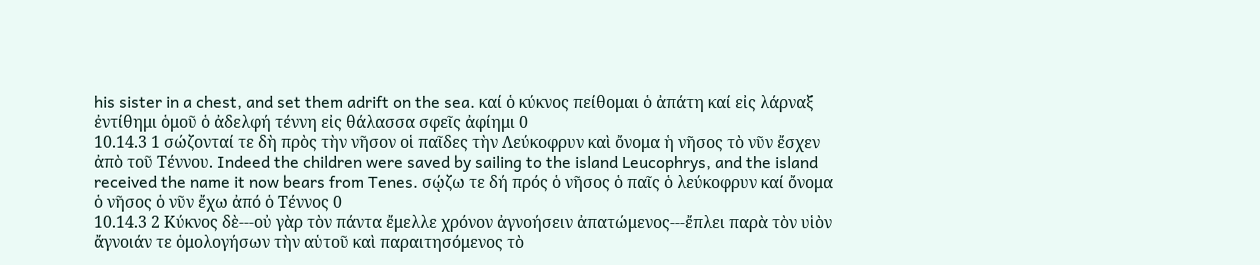his sister in a chest, and set them adrift on the sea. καί ὁ κύκνος πείθομαι ὁ ἀπάτη καί εἰς λάρναξ ἐντίθημι ὁμοῦ ὁ ἀδελφή τέννη εἰς θάλασσα σφεῖς ἀφίημι 0
10.14.3 1 σώζονταί τε δὴ πρὸς τὴν νῆσον οἱ παῖδες τὴν Λεύκοφρυν καὶ ὄνομα ἡ νῆσος τὸ νῦν ἔσχεν ἀπὸ τοῦ Τέννου. Indeed the children were saved by sailing to the island Leucophrys, and the island received the name it now bears from Tenes. σῴζω τε δή πρός ὁ νῆσος ὁ παῖς ὁ λεύκοφρυν καί ὄνομα ὁ νῆσος ὁ νῦν ἔχω ἀπό ὁ Τέννος 0
10.14.3 2 Κύκνος δὲ---οὐ γὰρ τὸν πάντα ἔμελλε χρόνον ἀγνοήσειν ἀπατώμενος---ἔπλει παρὰ τὸν υἱὸν ἄγνοιάν τε ὁμολογήσων τὴν αὑτοῦ καὶ παραιτησόμενος τὸ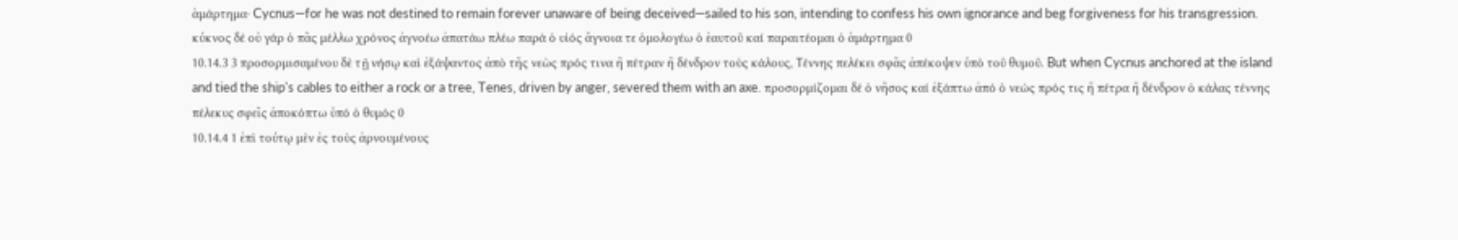ἁμάρτημα· Cycnus—for he was not destined to remain forever unaware of being deceived—sailed to his son, intending to confess his own ignorance and beg forgiveness for his transgression. κύκνος δέ οὐ γάρ ὁ πᾶς μέλλω χρόνος ἀγνοέω ἀπατάω πλέω παρά ὁ υἱός ἄγνοια τε ὁμολογέω ὁ ἑαυτοῦ καί παραιτέομαι ὁ ἁμάρτημα 0
10.14.3 3 προσορμισαμένου δὲ τῇ νήσῳ καὶ ἐξάψαντος ἀπὸ τῆς νεὼς πρός τινα ἢ πέτραν ἢ δένδρον τοὺς κάλους, Τέννης πελέκει σφᾶς ἀπέκοψεν ὑπὸ τοῦ θυμοῦ. But when Cycnus anchored at the island and tied the ship's cables to either a rock or a tree, Tenes, driven by anger, severed them with an axe. προσορμίζομαι δέ ὁ νῆσος καί ἐξάπτω ἀπό ὁ νεώς πρός τις ἤ πέτρα ἤ δένδρον ὁ κάλας τέννης πέλεκυς σφεῖς ἀποκόπτω ὑπό ὁ θυμός 0
10.14.4 1 ἐπὶ τούτῳ μὲν ἐς τοὺς ἀρνουμένους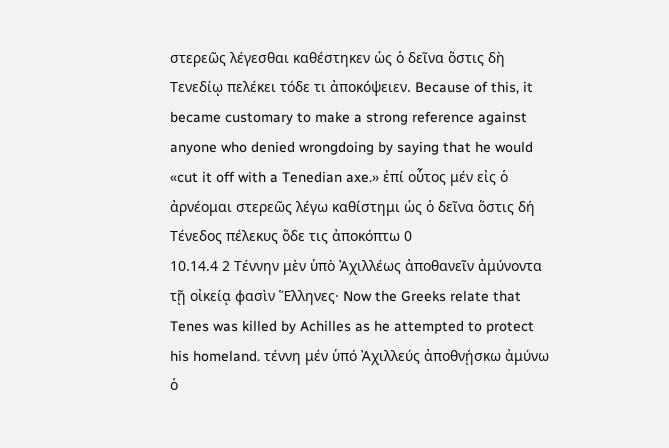στερεῶς λέγεσθαι καθέστηκεν ὡς ὁ δεῖνα ὅστις δὴ Τενεδίῳ πελέκει τόδε τι ἀποκόψειεν. Because of this, it became customary to make a strong reference against anyone who denied wrongdoing by saying that he would «cut it off with a Tenedian axe.» ἐπί οὗτος μέν εἰς ὁ ἀρνέομαι στερεῶς λέγω καθίστημι ὡς ὁ δεῖνα ὅστις δή Τένεδος πέλεκυς ὅδε τις ἀποκόπτω 0
10.14.4 2 Τέννην μὲν ὑπὸ Ἀχιλλέως ἀποθανεῖν ἀμύνοντα τῇ οἰκείᾳ φασὶν Ἕλληνες· Now the Greeks relate that Tenes was killed by Achilles as he attempted to protect his homeland. τέννη μέν ὑπό Ἀχιλλεύς ἀποθνῄσκω ἀμύνω ὁ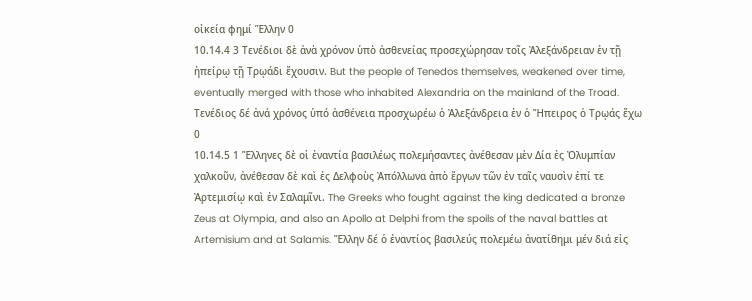οἰκεία φημί Ἕλλην 0
10.14.4 3 Τενέδιοι δὲ ἀνὰ χρόνον ὑπὸ ἀσθενείας προσεχώρησαν τοῖς Ἀλεξάνδρειαν ἐν τῇ ἠπείρῳ τῇ Τρῳάδι ἔχουσιν. But the people of Tenedos themselves, weakened over time, eventually merged with those who inhabited Alexandria on the mainland of the Troad. Τενέδιος δέ ἀνά χρόνος ὑπό ἀσθένεια προσχωρέω ὁ Ἀλεξάνδρεια ἐν ὁ Ἤπειρος ὁ Τρῳάς ἔχω 0
10.14.5 1 Ἕλληνες δὲ οἱ ἐναντία βασιλέως πολεμήσαντες ἀνέθεσαν μὲν Δία ἐς Ὀλυμπίαν χαλκοῦν, ἀνέθεσαν δὲ καὶ ἐς Δελφοὺς Ἀπόλλωνα ἀπὸ ἔργων τῶν ἐν ταῖς ναυσὶν ἐπί τε Ἀρτεμισίῳ καὶ ἐν Σαλαμῖνι. The Greeks who fought against the king dedicated a bronze Zeus at Olympia, and also an Apollo at Delphi from the spoils of the naval battles at Artemisium and at Salamis. Ἕλλην δέ ὁ ἐναντίος βασιλεύς πολεμέω ἀνατίθημι μέν διά εἰς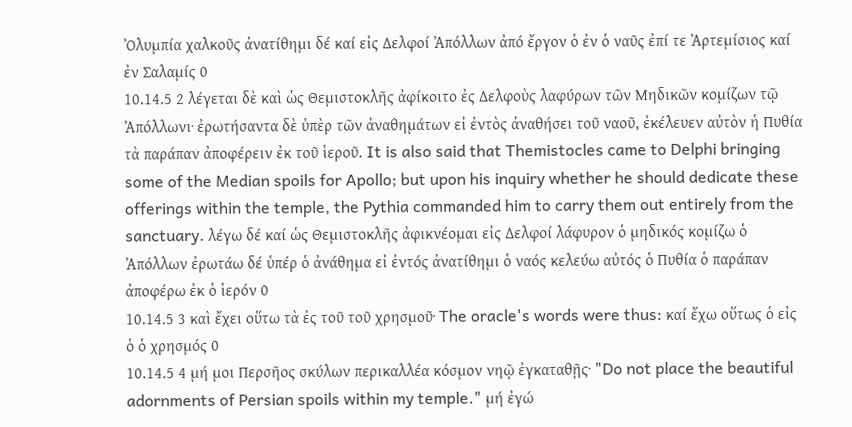Ὀλυμπία χαλκοῦς ἀνατίθημι δέ καί εἰς Δελφοί Ἀπόλλων ἀπό ἔργον ὁ ἐν ὁ ναῦς ἐπί τε Ἀρτεμίσιος καί ἐν Σαλαμίς 0
10.14.5 2 λέγεται δὲ καὶ ὡς Θεμιστοκλῆς ἀφίκοιτο ἐς Δελφοὺς λαφύρων τῶν Μηδικῶν κομίζων τῷ Ἀπόλλωνι· ἐρωτήσαντα δὲ ὑπὲρ τῶν ἀναθημάτων εἰ ἐντὸς ἀναθήσει τοῦ ναοῦ, ἐκέλευεν αὐτὸν ἡ Πυθία τὰ παράπαν ἀποφέρειν ἐκ τοῦ ἱεροῦ. It is also said that Themistocles came to Delphi bringing some of the Median spoils for Apollo; but upon his inquiry whether he should dedicate these offerings within the temple, the Pythia commanded him to carry them out entirely from the sanctuary. λέγω δέ καί ὡς Θεμιστοκλῆς ἀφικνέομαι εἰς Δελφοί λάφυρον ὁ μηδικός κομίζω ὁ Ἀπόλλων ἐρωτάω δέ ὑπέρ ὁ ἀνάθημα εἰ ἐντός ἀνατίθημι ὁ ναός κελεύω αὐτός ὁ Πυθία ὁ παράπαν ἀποφέρω ἐκ ὁ ἱερόν 0
10.14.5 3 καὶ ἔχει οὕτω τὰ ἐς τοῦ τοῦ χρησμοῦ· The oracle's words were thus: καί ἔχω οὕτως ὁ εἰς ὁ ὁ χρησμός 0
10.14.5 4 μή μοι Περσῆος σκύλων περικαλλέα κόσμον νηῷ ἐγκαταθῇς· "Do not place the beautiful adornments of Persian spoils within my temple." μή ἐγώ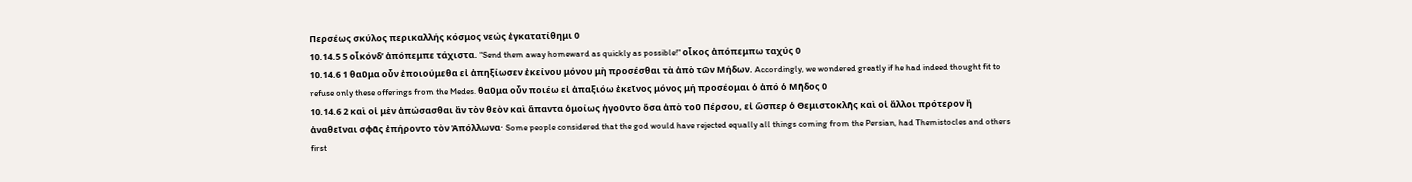Περσέως σκύλος περικαλλής κόσμος νεώς ἐγκατατίθημι 0
10.14.5 5 οἶκόνδʼ ἀπόπεμπε τάχιστα. "Send them away homeward as quickly as possible!" οἶκος ἀπόπεμπω ταχύς 0
10.14.6 1 θαῦμα οὖν ἐποιούμεθα εἰ ἀπηξίωσεν ἐκείνου μόνου μὴ προσέσθαι τὰ ἀπὸ τῶν Μήδων. Accordingly, we wondered greatly if he had indeed thought fit to refuse only these offerings from the Medes. θαῦμα οὖν ποιέω εἰ ἀπαξιόω ἐκεῖνος μόνος μή προσέομαι ὁ ἀπό ὁ Μῆδος 0
10.14.6 2 καὶ οἱ μὲν ἀπώσασθαι ἂν τὸν θεὸν καὶ ἅπαντα ὁμοίως ἡγοῦντο ὅσα ἀπὸ τοῦ Πέρσου, εἰ ὥσπερ ὁ Θεμιστοκλῆς καὶ οἱ ἄλλοι πρότερον ἢ ἀναθεῖναι σφᾶς ἐπήροντο τὸν Ἀπόλλωνα· Some people considered that the god would have rejected equally all things coming from the Persian, had Themistocles and others first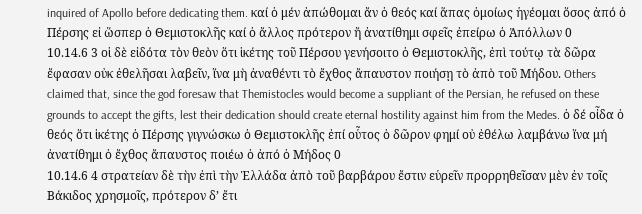inquired of Apollo before dedicating them. καί ὁ μέν ἀπώθομαι ἄν ὁ θεός καί ἅπας ὁμοίως ἡγέομαι ὅσος ἀπό ὁ Πέρσης εἰ ὥσπερ ὁ Θεμιστοκλῆς καί ὁ ἄλλος πρότερον ἤ ἀνατίθημι σφεῖς ἐπείρω ὁ Ἀπόλλων 0
10.14.6 3 οἱ δὲ εἰδότα τὸν θεὸν ὅτι ἱκέτης τοῦ Πέρσου γενήσοιτο ὁ Θεμιστοκλῆς, ἐπὶ τούτῳ τὰ δῶρα ἔφασαν οὐκ ἐθελῆσαι λαβεῖν, ἵνα μὴ ἀναθέντι τὸ ἔχθος ἄπαυστον ποιήσῃ τὸ ἀπὸ τοῦ Μήδου. Others claimed that, since the god foresaw that Themistocles would become a suppliant of the Persian, he refused on these grounds to accept the gifts, lest their dedication should create eternal hostility against him from the Medes. ὁ δέ οἶδα ὁ θεός ὅτι ἱκέτης ὁ Πέρσης γιγνώσκω ὁ Θεμιστοκλῆς ἐπί οὗτος ὁ δῶρον φημί οὐ ἐθέλω λαμβάνω ἵνα μή ἀνατίθημι ὁ ἔχθος ἄπαυστος ποιέω ὁ ἀπό ὁ Μήδος 0
10.14.6 4 στρατείαν δὲ τὴν ἐπὶ τὴν Ἑλλάδα ἀπὸ τοῦ βαρβάρου ἔστιν εὑρεῖν προρρηθεῖσαν μὲν ἐν τοῖς Βάκιδος χρησμοῖς, πρότερον δʼ ἔτι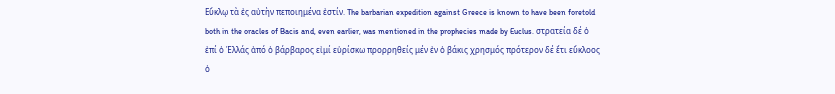Εὔκλῳ τὰ ἐς αὐτὴν πεποιημένα ἐστίν. The barbarian expedition against Greece is known to have been foretold both in the oracles of Bacis and, even earlier, was mentioned in the prophecies made by Euclus. στρατεία δέ ὁ ἐπί ὁ Ἑλλάς ἀπό ὁ βάρβαρος εἰμί εὑρίσκω προρρηθείς μέν ἐν ὁ βάκις χρησμός πρότερον δέ ἔτι εὔκλοος ὁ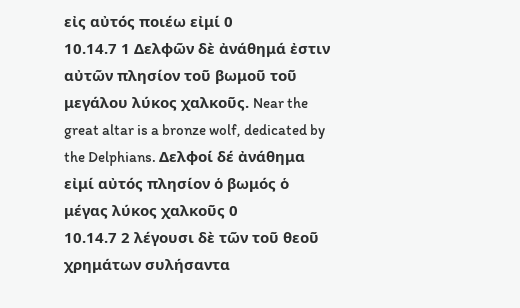εἰς αὐτός ποιέω εἰμί 0
10.14.7 1 Δελφῶν δὲ ἀνάθημά ἐστιν αὐτῶν πλησίον τοῦ βωμοῦ τοῦ μεγάλου λύκος χαλκοῦς. Near the great altar is a bronze wolf, dedicated by the Delphians. Δελφοί δέ ἀνάθημα εἰμί αὐτός πλησίον ὁ βωμός ὁ μέγας λύκος χαλκοῦς 0
10.14.7 2 λέγουσι δὲ τῶν τοῦ θεοῦ χρημάτων συλήσαντα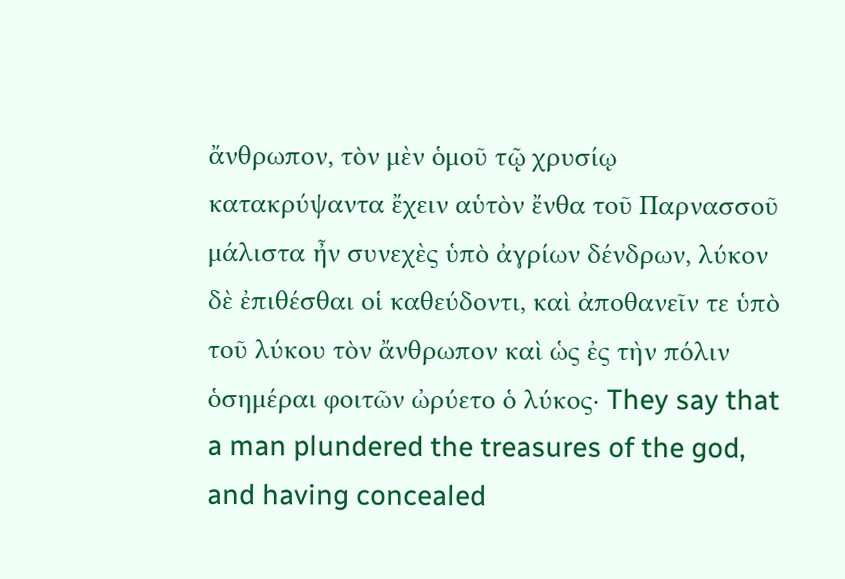ἄνθρωπον, τὸν μὲν ὁμοῦ τῷ χρυσίῳ κατακρύψαντα ἔχειν αὑτὸν ἔνθα τοῦ Παρνασσοῦ μάλιστα ἦν συνεχὲς ὑπὸ ἀγρίων δένδρων, λύκον δὲ ἐπιθέσθαι οἱ καθεύδοντι, καὶ ἀποθανεῖν τε ὑπὸ τοῦ λύκου τὸν ἄνθρωπον καὶ ὡς ἐς τὴν πόλιν ὁσημέραι φοιτῶν ὠρύετο ὁ λύκος· They say that a man plundered the treasures of the god, and having concealed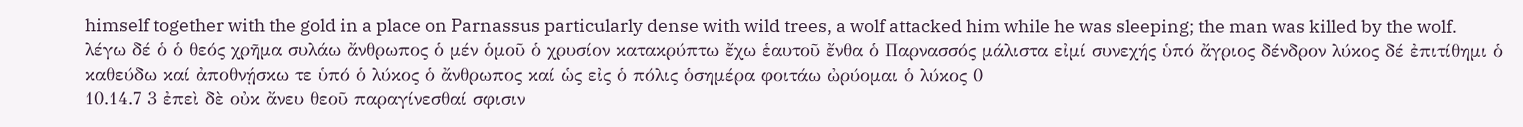himself together with the gold in a place on Parnassus particularly dense with wild trees, a wolf attacked him while he was sleeping; the man was killed by the wolf. λέγω δέ ὁ ὁ θεός χρῆμα συλάω ἄνθρωπος ὁ μέν ὁμοῦ ὁ χρυσίον κατακρύπτω ἔχω ἑαυτοῦ ἔνθα ὁ Παρνασσός μάλιστα εἰμί συνεχής ὑπό ἄγριος δένδρον λύκος δέ ἐπιτίθημι ὁ καθεύδω καί ἀποθνῄσκω τε ὑπό ὁ λύκος ὁ ἄνθρωπος καί ὡς εἰς ὁ πόλις ὁσημέρα φοιτάω ὠρύομαι ὁ λύκος 0
10.14.7 3 ἐπεὶ δὲ οὐκ ἄνευ θεοῦ παραγίνεσθαί σφισιν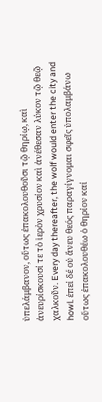ὑπελάμβανον, οὕτως ἐπακολουθοῦσι τῷ θηρίῳ, καὶ ἀνευρίσκουσί τε τὸ ἱερὸν χρυσίον καὶ ἀνέθεσαν λύκον τῷ θεῷ χαλκοῦν. Every day thereafter, the wolf would enter the city and howl. ἐπεί δέ οὐ ἄνευ θεός παραγίγνομαι σφεῖς ὑπολαμβάνω οὕτως ἐπακολουθέω ὁ θηρίον καί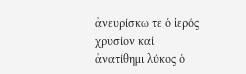ἀνευρίσκω τε ὁ ἱερός χρυσίον καί ἀνατίθημι λύκος ὁ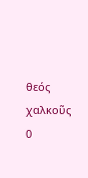θεός χαλκοῦς 0